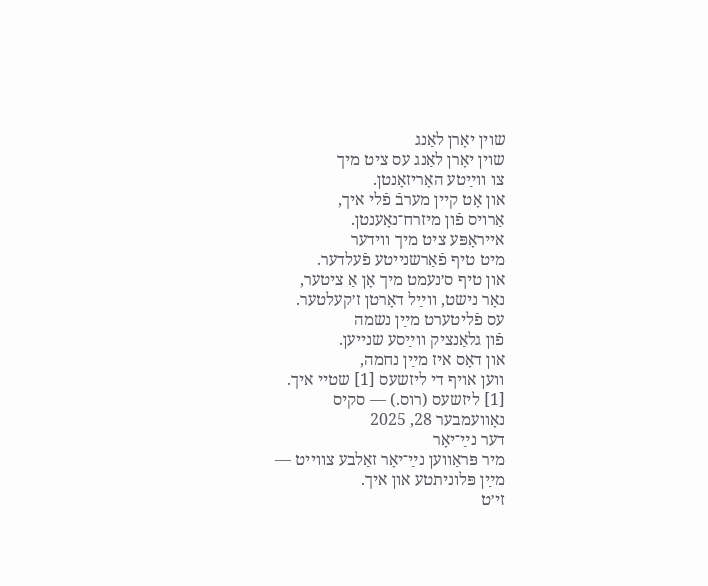שוין יאָרן לאַנג
שוין יאָרן לאַנג עס ציט מיך
צו ווײַטע האָריזאָנטן.
און אָט קיין מערבֿ פֿלי איך,
אַרויס פֿון מיזרח־נאָענטן.
אייראָפּע ציט מיך ווידער
מיט טיף פֿאַרשנייטע פֿעלדער.
און טיף ס׳נעמט מיך אָן אַ ציטער,
נאָר נישט, ווײַל דאָרטן ז׳קעלטער.
עס פֿליטערט מײַן נשמה
פֿון גלאַנציק ווײַסע שנייען.
און דאָס איז מײַן נחמה,
ווען אויף די ליזשעס [1] שטיי איך.
[1] ליזשעס (רוס.) — סקיס
נאָוועמבער 28, 2025
דער נײַ־יאָר
מיר פּראַווען נײַ־יאָר זאַלבע צווייט —
מײַן פּלוניתטע און איך.
זי׳ט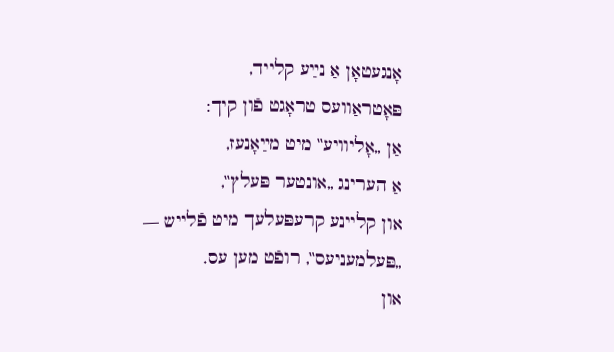אָנגעטאָן אַ נײַע קלייד,
פּאָטראַוועס טראָגט פֿון קיך:
אַן „אָליוויע‟ מיט מײַאָנעז,
אַ הערינג „אונטער פּעלץ‟,
און קליינע קרעפּעלעך מיט פֿלייש —
„פּעלמעניעס‟, רופֿט מען עס.
און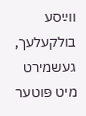ווײַסע בולקעלעך, געשמירט
מיט פּוטער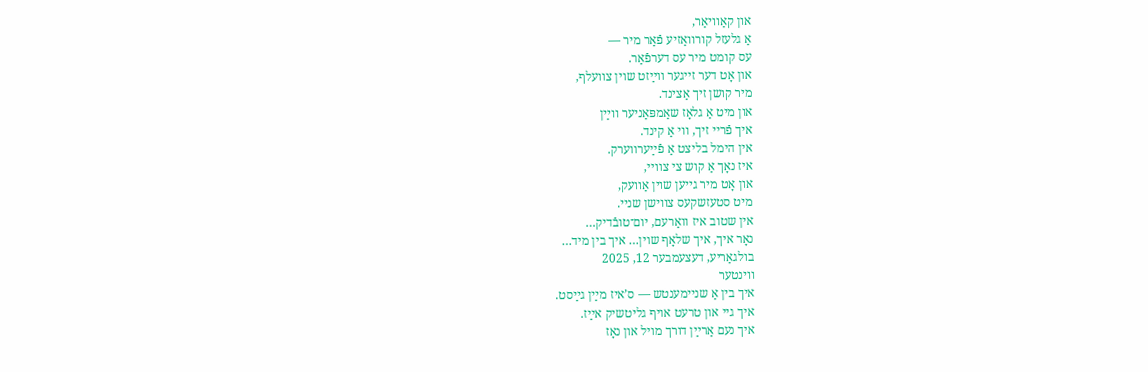און קאַוויאַר,
אַ גלעזל קורוואַזיע פֿאַר מיר —
עס קומט מיר עס דערפֿאַר.
און אָט דער זייגער ווײַזט שוין צוועלף,
מיר קושן זיך אַצינד.
און מיט אַ גלאָז שאַמפּאַניער ווײַן
איך פֿריי זיך, ווי אַ קינד.
אין הימל בליצט אַ פֿײַערווערק.
איז נאָך אַ קוש צי צוויי,
און אָט מיר גייען שוין אַוועק,
מיט סטעזשקעס צווישן שניי.
אין שטוב איז וואַרעם, יום־טובֿדיק…
נאָר איך, איך שלאָף שוין… איך בין מיד…
בולגאַריע, דעצעמבער 12, 2025
ווינטער
איך בין אַ שניימענטש — ס’איז מײַן גײַסט.
איך גיי און טרעט אויף גליטשיק אײַז.
איך נעם אַרײַן דורך מויל און נאָז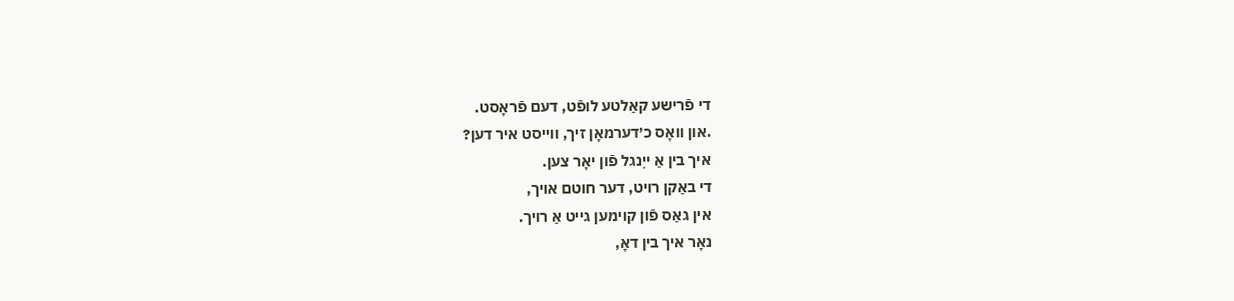די פֿרישע קאַלטע לופֿט, דעם פֿראָסט.
.און וואָס כ׳דערמאָן זיך, ווייסט איר דען?
איך בין אַ ייִנגל פֿון יאָר צען.
די באַקן רויט, דער חוטם אויך,
אין גאַס פֿון קוימען גייט אַ רויך.
נאָר איך בין דאָ,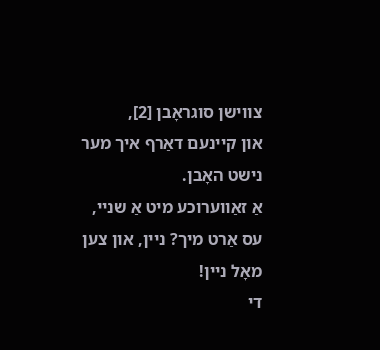צווישן סוגראָבן [2],
און קיינעם דאַרף איך מער נישט האָבן.
אַ זאַווערוכע מיט אַ שניי,
עס אַרט מיך? ניין, און צען מאָל ניין!
די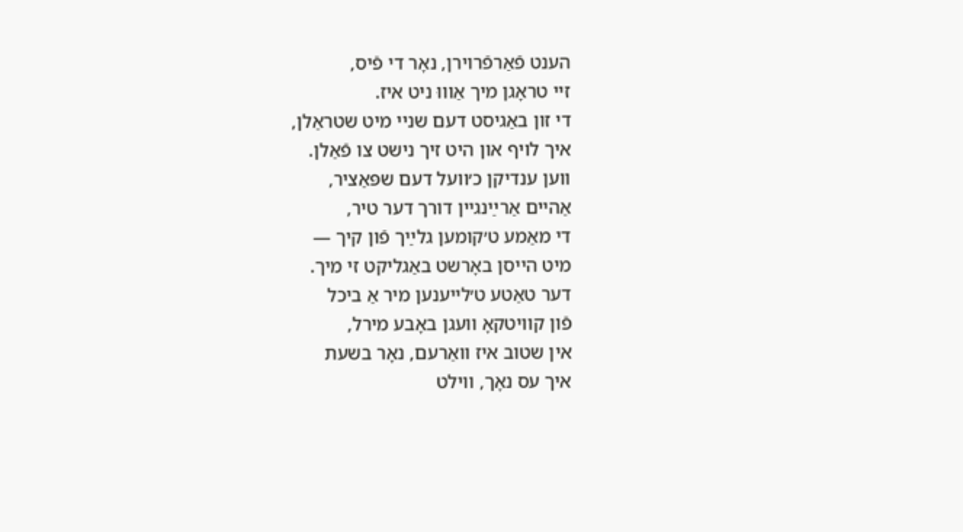הענט פֿאַרפֿרוירן, נאָר די פֿיס,
זיי טראָגן מיך אַוווּ ניט איז.
די זון באַגיסט דעם שניי מיט שטראַלן,
איך לויף און היט זיך נישט צו פֿאַלן.
ווען ענדיקן כ׳וועל דעם שפּאַציר,
אַהיים אַרײַנגיין דורך דער טיר,
די מאַמע ט׳קומען גלײַך פֿון קיך —
מיט הייסן באָרשט באַגליקט זי מיך.
דער טאַטע ט׳לייענען מיר אַ ביכל
פֿון קוויטקאָ וועגן באָבע מירל,
אין שטוב איז וואַרעם, נאָר בשעת
איך עס נאָך, ווילט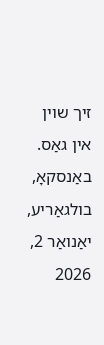זיך שוין אין גאַס.
באַנסקאָ, בולגאַריע, יאַנואַר 2, 2026